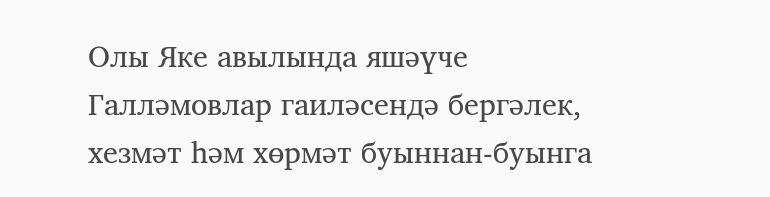Олы Яке авылында яшәүче Галләмовлар гаиләсендә бергәлек, хезмәт һәм хөрмәт буыннан-буынга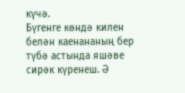күчә.
Бүгенге көндә килен белән каенананың бер түбә астында яшәве сирәк күренеш. Ә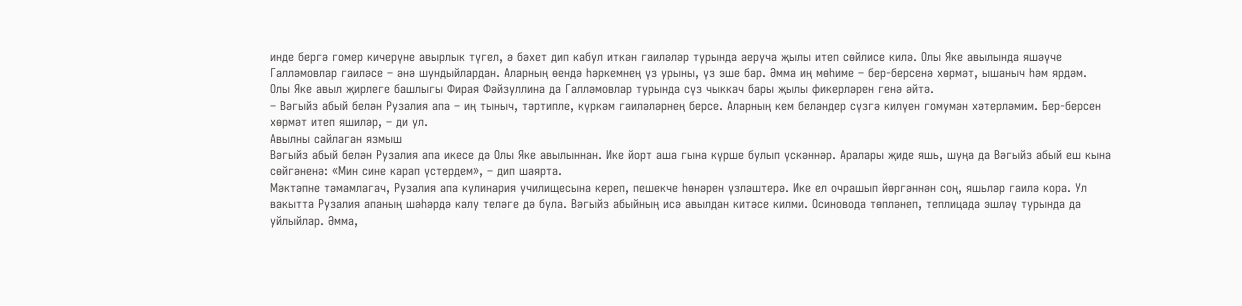инде бергә гомер кичерүне авырлык түгел, ә бәхет дип кабул иткән гаиләләр турында аеруча җылы итеп сөйлисе килә. Олы Яке авылында яшәүче Галләмовлар гаиләсе – әнә шундыйлардан. Аларның өендә һәркемнең үз урыны, үз эше бар. Әмма иң мөһиме – бер-берсенә хөрмәт, ышаныч һәм ярдәм.
Олы Яке авыл җирлеге башлыгы Фирая Фәйзуллина да Галләмовлар турында сүз чыккач бары җылы фикерләрен генә әйтә.
– Вәгыйз абый белән Рузалия апа – иң тыныч, тәртипле, күркәм гаиләләрнең берсе. Аларның кем беләндер сүзгә килүен гомумән хәтерләмим. Бер-берсен хөрмәт итеп яшиләр, – ди ул.
Авылны сайлаган язмыш
Вәгыйз абый белән Рузалия апа икесе дә Олы Яке авылыннан. Ике йорт аша гына күрше булып үскәннәр. Аралары җиде яшь, шуңа да Вәгыйз абый еш кына сөйгәненә: «Мин сине карап үстердем», – дип шаярта.
Мәктәпне тәмамлагач, Рузалия апа кулинария училищесына кереп, пешекче һөнәрен үзләштерә. Ике ел очрашып йөргәннән соң, яшьләр гаилә кора. Ул вакытта Рузалия апаның шәһәрдә калу теләге дә була. Вәгыйз абыйның исә авылдан китәсе килми. Осиновода төпләнеп, теплицада эшләү турында да уйлыйлар. Әмма,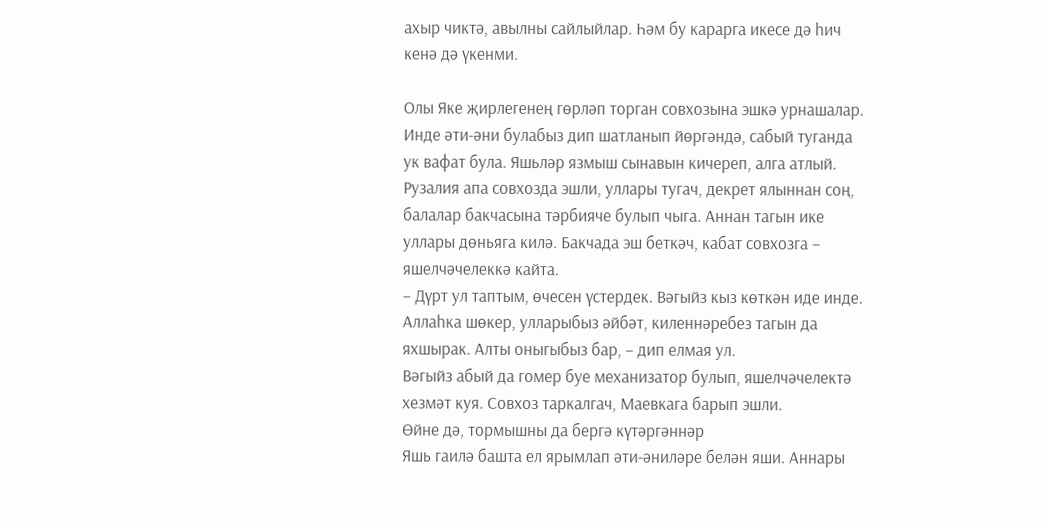ахыр чиктә, авылны сайлыйлар. Һәм бу карарга икесе дә һич кенә дә үкенми.

Олы Яке җирлегенең гөрләп торган совхозына эшкә урнашалар. Инде әти-әни булабыз дип шатланып йөргәндә, сабый туганда ук вафат була. Яшьләр язмыш сынавын кичереп, алга атлый. Рузалия апа совхозда эшли, уллары тугач, декрет ялыннан соң, балалар бакчасына тәрбияче булып чыга. Аннан тагын ике уллары дөньяга килә. Бакчада эш беткәч, кабат совхозга – яшелчәчелеккә кайта.
– Дүрт ул таптым, өчесен үстердек. Вәгыйз кыз көткән иде инде. Аллаһка шөкер, улларыбыз әйбәт, киленнәребез тагын да яхшырак. Алты оныгыбыз бар, – дип елмая ул.
Вәгыйз абый да гомер буе механизатор булып, яшелчәчелектә хезмәт куя. Совхоз таркалгач, Маевкага барып эшли.
Өйне дә, тормышны да бергә күтәргәннәр
Яшь гаилә башта ел ярымлап әти-әниләре белән яши. Аннары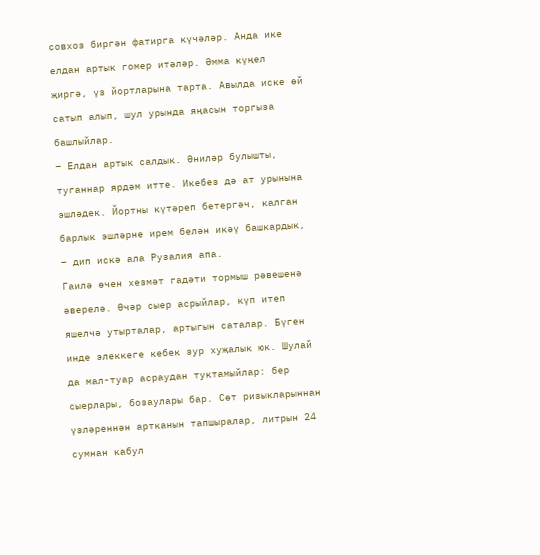совхоз биргән фатирга күчәләр. Анда ике елдан артык гомер итәләр. Әмма күңел җиргә, үз йортларына тарта. Авылда иске өй сатып алып, шул урында яңасын торгыза башлыйлар.
– Елдан артык салдык. Әниләр булышты, туганнар ярдәм итте. Икебез дә ат урынына эшләдек. Йортны күтәреп бетергәч, калган барлык эшләрне ирем белән икәү башкардык, – дип искә ала Рузалия апа.
Гаилә өчен хезмәт гадәти тормыш рәвешенә әверелә. Өчәр сыер асрыйлар, күп итеп яшелчә утырталар, артыгын саталар. Бүген инде элеккеге кебек зур хуҗалык юк. Шулай да мал-туар асраудан туктамыйлар: бер сыерлары, бозаулары бар. Сөт ризыкларыннан үзләреннән артканын тапшыралар, литрын 24 сумнан кабул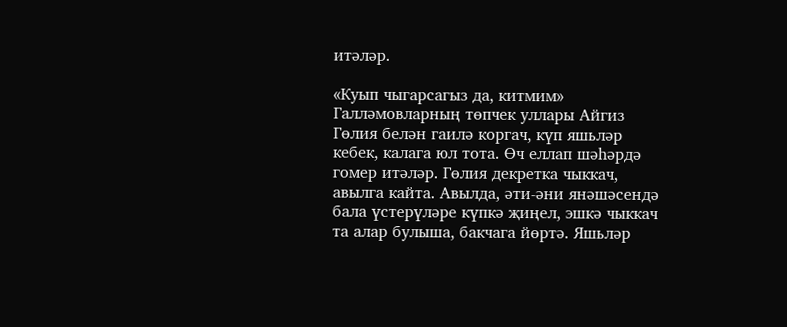итәләр.

«Куып чыгарсагыз да, китмим»
Галләмовларның төпчек уллары Айгиз Гөлия белән гаилә коргач, күп яшьләр кебек, калага юл тота. Өч еллап шәһәрдә гомер итәләр. Гөлия декретка чыккач, авылга кайта. Авылда, әти-әни янәшәсендә бала үстерүләре күпкә җиңел, эшкә чыккач та алар булыша, бакчага йөртә. Яшьләр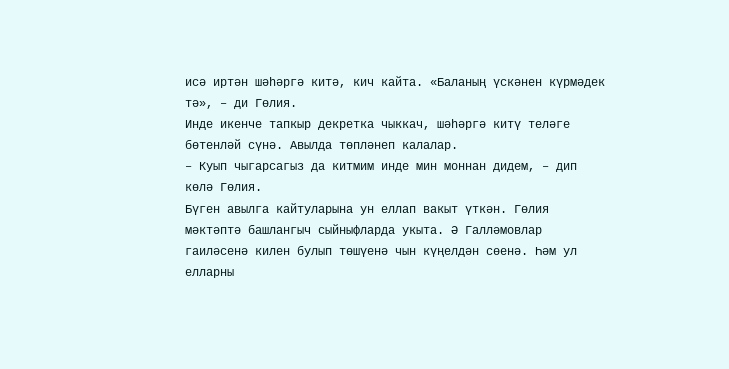исә иртән шәһәргә китә, кич кайта. «Баланың үскәнен күрмәдек тә», – ди Гөлия.
Инде икенче тапкыр декретка чыккач, шәһәргә китү теләге бөтенләй сүнә. Авылда төпләнеп калалар.
– Куып чыгарсагыз да китмим инде мин моннан дидем, – дип көлә Гөлия.
Бүген авылга кайтуларына ун еллап вакыт үткән. Гөлия мәктәптә башлангыч сыйныфларда укыта. Ә Галләмовлар гаиләсенә килен булып төшүенә чын күңелдән сөенә. Һәм ул елларны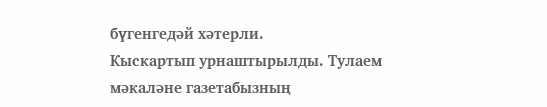бүгенгедәй хәтерли.
Кыскартып урнаштырылды. Тулаем мәкаләне газетабызның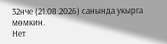32нче (21.08.2026) санында укырга мөмкин.
Нет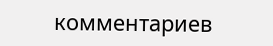комментариев